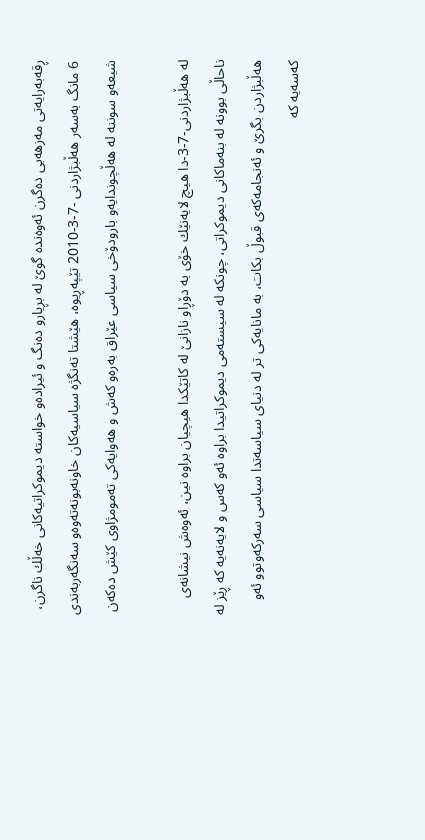ڕقەبەرایەتی مەزهەبی دەگرن ئەوەندە گوێ لە بڕیارو دەنگ و ئیرادەو خواستە دیموكراتیەكانی خەڵك ناگرن، 6 مانگ بەسەر هەڵبژاردنی -7-3-2010 تێپەڕیوە، هێشتا تەنگژە سیاسیەكان خاونەبونەتەوەو سەنگەربەندی شیعەو سوننە لە هەڵچوندایەو بارودۆخی سیاسی عێراق بەرەو كەش و هەوایەكی تەمومژاوی كێش دەكەن

لە هەڵبژاردنی-7-3-دا هیچ لایەنێك خۆی بە دۆڕاو نازانێ لە كاتێكدا هیچیان براوە نین، ئەوەش نیشانەی ناحاڵی بوونە لە بنەماكانی دیموكراتی، چونكە لە سیستەمی دیموكراتیدا براوە ئەو كەس و لایەنەیە كە ڕێز لە هەڵبژاردن بگرێ و ئەنجامەكەی قبوڵ بكات، بە مانایەكی تر لە دنیای سیاسەتدا سیاسی سەركەوتوو ئەو كەسەیە كە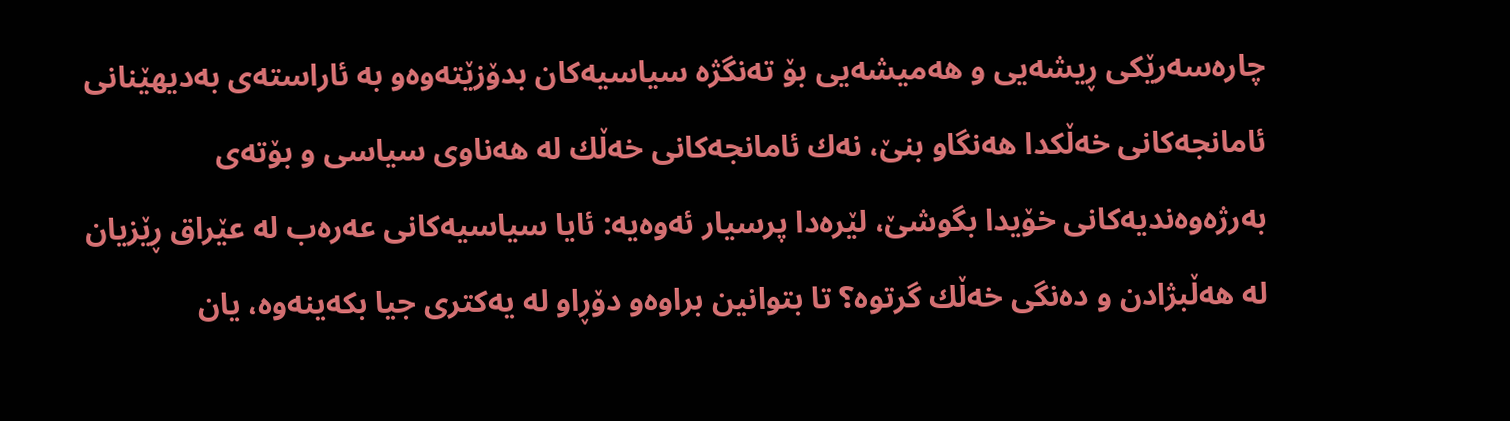چارەسەرێكی ڕیشەیی و هەمیشەیی بۆ تەنگژە سیاسیەكان بدۆزێتەوەو بە ئاراستەی بەدیهێنانی ئامانجەكانی خەڵكدا هەنگاو بنێ، نەك ئامانجەكانی خەڵك لە هەناوی سیاسی و بۆتەی بەرژەوەندیەكانی خۆیدا بگوشێ، لێرەدا پرسیار ئەوەیە: ئایا سیاسیەكانی عەرەب لە عێراق ڕێزیان لە هەڵبژادن و دەنگی خەڵك گرتوە؟ تا بتوانین براوەو دۆڕاو لە یەكتری جیا بكەینەوە، یان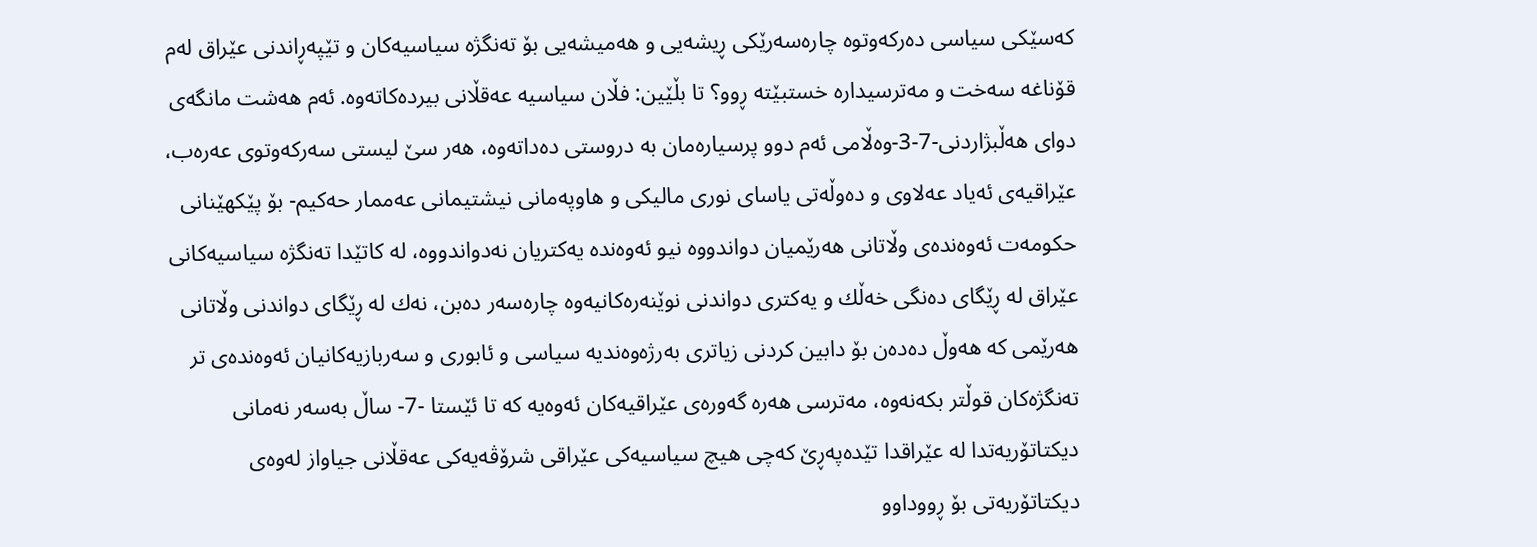كەسێكی سیاسی دەركەوتوە چارەسەرێكی ڕیشەیی و هەمیشەیی بۆ تەنگژە سیاسیەكان و تێپەڕاندنی عێراق لەم قۆناغە سەخت و مەترسیدارە خستبێتە ڕوو؟ تا بڵێین: فڵان سیاسیە عەقڵانی بیردەكاتەوە. ئەم هەشت مانگەی دوای هەڵبژاردنی-7-3-وەڵامی ئەم دوو پرسیارەمان بە دروستی دەداتەوە، هەر سێ لیستی سەركەوتوی عەرەب، عێراقیەی ئەیاد عەلاوی و دەوڵەتی یاسای نوری مالیكی و هاوپەمانی نیشتیمانی عەممار حەكیم- بۆ پێكهێنانی حكومەت ئەوەندەی وڵاتانی هەرێمیان دواندووە نیو ئەوەندە یەكتریان نەدواندووە، لە كاتێدا تەنگژە سیاسیەكانی عێراق لە ڕێگای دەنگی خەڵك و یەكتری دواندنی نوێنەرەكانیەوە چارەسەر دەبن، نەك لە ڕێگای دواندنی وڵاتانی هەرێمی كە هەوڵ دەدەن بۆ دابین كردنی زیاتری بەرژەوەندیە سیاسی و ئابوری و سەربازیەكانیان ئەوەندەی تر تەنگژەكان قوڵتر بكەنەوە، مەترسی هەرە گەورەی عێراقیەكان ئەوەیە كە تا ئێستا -7- ساڵ بەسەر نەمانی دیكتاتۆریەتدا لە عێراقدا تێدەپەڕێ كەچی هیچ سیاسیەكی عێراقی شرۆڤەیەكی عەقڵانی جیاواز لەوەی دیكتاتۆریەتی بۆ ڕووداوو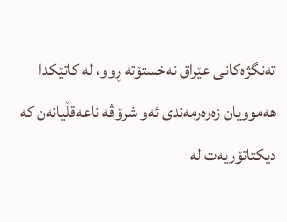تەنگژەكانی عێراق نەخستۆتە ڕوو، لە كاتێكدا هەموویان زەرەرمەندی ئەو شرۆڤە ناعەقڵیانەن كە دیكتاتۆریەت لە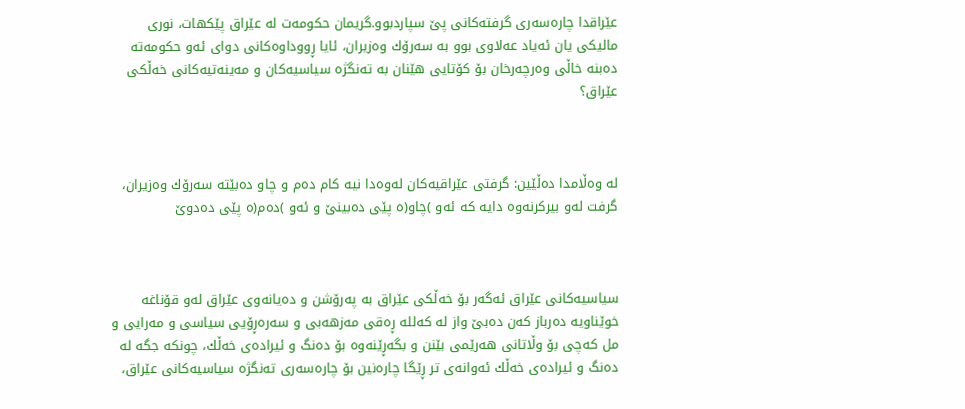عێراقدا چارەسەری گرفتەكانی پێ سپاردبوو.گریمان حكومەت لە عێراق پێكهات، نوری مالیكی یان ئەیاد عەلاوی بوو بە سەرۆك وەزیران، ئایا ڕووداوەكانی دوای ئەو حكومەتە دەبنە خاڵی وەرچەرخان بۆ كۆتایی هێنان بە تەنگژە سیاسیەكان و مەینەتیەكانی خەڵكی عێراق؟



لە وەڵامدا دەڵێین: گرفتی عێراقیەكان لەوەدا نیە كام دەم و چاو دەبێتە سەرۆك وەزیران، گرفت لەو بیركرنەوە دایە كە ئەو )چاو(ە پێی دەبینێ و ئەو )دەم(ە پێی دەدوێ



سیاسیەكانی عێراق ئەگەر بۆ خەڵكی عێراق بە پەرۆشن و دەیانەوی عێراق لەو قۆناغە خوێناویە دەرباز كەن دەبێ واز لە كەللە ڕەقی مەزهەبی و سەرەڕۆیی سیاسی و مەرایی و مل كەچی بۆ وڵاتانی هەرێمی بێنن و بگەڕێنەوە بۆ دەنگ و ئیرادەی خەڵك، چونكە جگە لە دەنگ و ئیرادەی خەڵك ئەوانەی تر ڕێگا چارەنین بۆ چارەسەری تەنگژە سیاسیەكانی عێراق،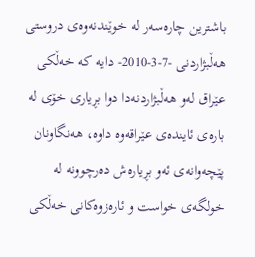باشترین چارەسەر لە خوێندنەوەی دروستی هەڵبژاردنی -7-3-2010- دایە كە خەڵكی عێراق لەو هەڵبژاردنەدا دوا بڕیاری خۆی لە بارەی ئایندەی عێراقەوە داوە، هەنگاونان پێچەوانەی ئەو بڕیارەش دەرچوونە لە خولگەی خواست و ئارەزوەكانی خەڵكی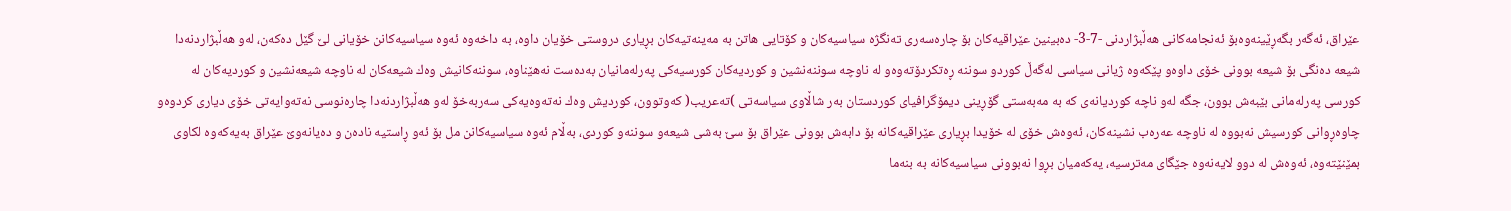عێراق، ئەگەر بگەڕێینەوەبۆ ئەنجامەكانی هەڵبژاردنی -7-3- دەبینین عێراقیەكان بۆ چارەسەری تەنگژە سیاسیەكان و كۆتایی هاتن بە مەینەتیەكان بڕیاری دروستی خۆیان داوە، بە داخەوە ئەوە سیاسیەكانن خۆیانی لێ گێل دەكەن، لەو هەڵبژاردنەدا شیعە دەنگی بۆ شیعە بوونی خۆی داوەو پێكەوە ژیانی سیاسی لەگەڵ كوردو سوننە ڕەتكردۆتەوەو لە ناوچە سوننەنشین و كوردیەكان كورسیەكی پەرلەمانیان بەدەست نەهێناوە، سوننەكانیش وەك شیعەكان لە ناوچە شیعەنشین و كوردیەكان لە كورسی پەرلەمانی بێبەش بوون، جگە لەو ناچە كوردیانەی كە بە مەبەستی گۆڕینی دیمۆگرافیای كوردستان بەر شاڵاوی سیاسەتی )تەعریب( كەوتوون، كوردیش وەك نەتەوەیەكی سەربەخۆ لەو هەڵبژاردنەدا چارەنوسی نەتەوایەتی خۆی دیاری كردوەو چاوەڕوانی كورسیش نەبووە لە ناوچە عەرەب نشینەكان، ئەوەش خۆی لە خۆیدا بڕیاری عێراقیەكانە بۆ دابەش بوونی عێراق بۆ سێ بەشی شیعەو سوننەو كوردی، بەڵام ئەوە سیاسیەكانن مل بۆ ئەو ڕاستیە نادەن و دەیانەوێ عێراق بەیەكەوە لكاوی بمێنێتەوە، ئەوەش لە دوو لایەنەوە جێگای مەترسیە، یەكەمیان بڕوا نەبوونی سیاسیەكانە بە بنەما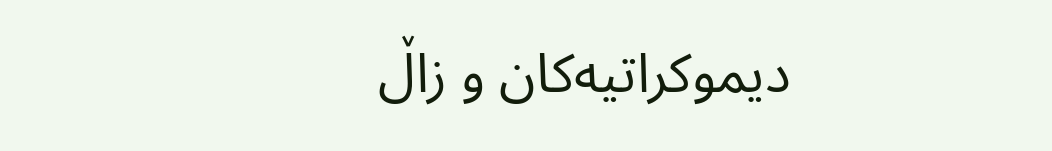دیموكراتیەكان و زاڵ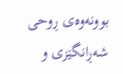بوونەوەی ڕوحی شەڕانگێزی و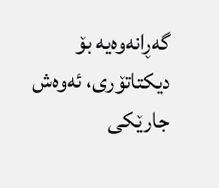گەڕانەوەیە بۆ دیكتاتۆری، ئەوەش جارێكی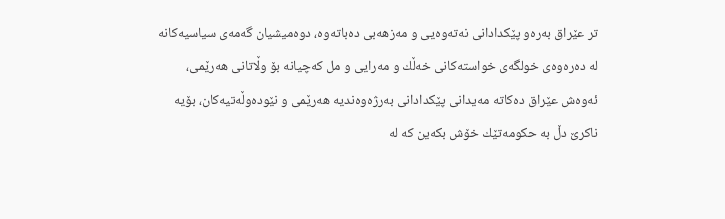تر عێراق بەرەو پێكدادانی نەتەوەیی و مەزهەبی دەباتەوە، دوەمیشیان گەمەی سیاسیەكانە لە دەرەوەی خولگەی خواستەكانی خەڵك و مەرایی و مل كەچیانە بۆ وڵاتانی هەرێمی، ئەوەش عێراق دەكاتە مەیدانی پێكدادانی بەرژەوەندیە هەرێمی و نێودەوڵەتیەكان، بۆیە ناكرێ دڵ بە حكومەتێك خۆش بكەین كە لە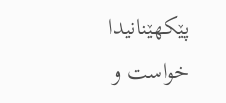پێكهێنانیدا خواست و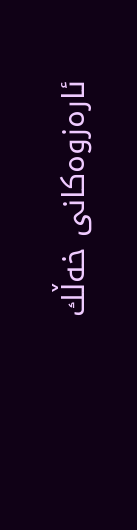ئارەزوەكانی خەڵك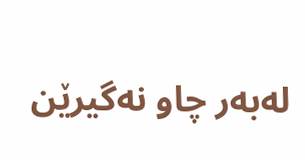لەبەر چاو نەگیرێن